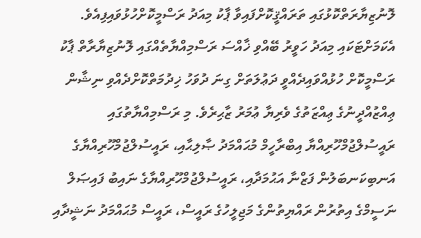ލޮނުޒިޔާރަތްކޮޅުގައި ތަރައްޤީކޮށްފައިވާ ޕާކު މިއަދު ރަސްމީކޮށްހުޅުވައިފިއެވެ.
އެކަމަށްޓަކައި މިއަދު ހަވީރު ބޭއްވި ޚާއްސަ ރަސްމިއްޔާތެއްގައި ލޮނުޒިޔާރާތް ޕާކު ރަސްމީކޮށް ހުޅުއްވައިދެއްވީ ދަޢުލަތަށް ގިނަ ދުވަހު ޚިދުމަތްކޮށްދެއްވި ނިޝާން ޢިއްޒުއްދީނުގެ ޢިއްޒަތުގެ ވެރިޔާ ޢުމަރު ޒާޙިރެވެ. މި ރަސްމިއްޔާތުގައި ރައީސުލްޖުމްހޫރިއްޔާ އިބްރާހީމް މުޙައްމަދު ޞާލިޙާއި، ރައީސުލްޖުމްހޫރިއްޔާގެ އަނބިކަނބަލުން ފަޒްނާ އަޙުމަދާއި، ރައީސުލްޖުމްހޫރިއްޔާގެ ނައިބު ފައިޞަލް ނަސީމްގެ އިތުރުން ރައްޔިތުންގެ މަޖިލީހުގެ ރައީސް، ރައީސް މުޙައްމަދު ނަޝީދާއި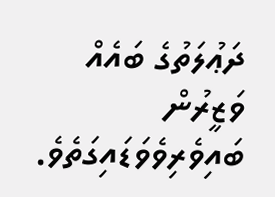ދަޢުލަތުގެ ބައެއް ވަޒީރުން ބައިވެރިވެވަޑައިގަތެވެ.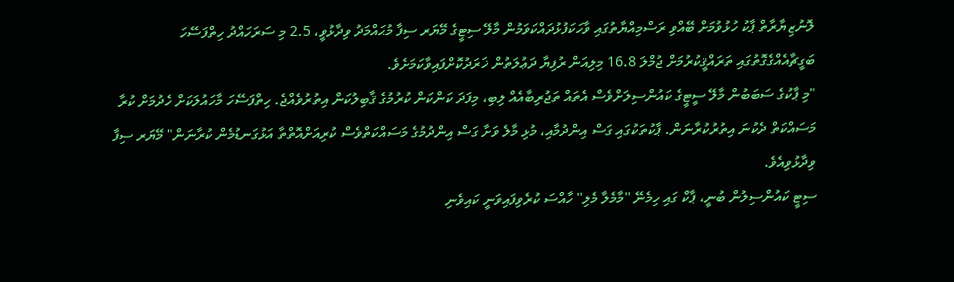ލޮނުޒިޔާރާތް ޕާކު ހުޅުވުމަށް ބޭއްވި ރަސްމިއްޔާތުގައި ވާހަކަފުޅުދައްކަވަމުން މާލޭ ސިޓީގެ މޭޔަރ ސިފާ މުޙައްމަދު ވިދާޅުވީ، 2.5 މި ސަރަހައްދު ހިތްފަސޭހަ ބަގީޗާއެއްގެގޮތުގައި ތަރައްޤީކުރުމަށް ޖުމްލަ 16.8 މިލިއަން ރުފިޔާ ދަޢުލަތުން ޚަރަދުކޮށްފައިވާކަމަށެވެ.
"މި ޕާކުގެ ސަބަބުން މާލޭ ސީޓީގެ ކައުންސިލަށްވެސް އެތައް ތަޖުރިބާއެއް ލިބި، މިފަދަ ކަންކަން ކުރުމުގެ ޤާބިލުކަން އިތުރުވެއްޖެ. ހިތްފަސޭހަ މާހައުލަކަށް ހެދުމަށް ކުރާ މަސައްކަތް ދެކުނަ އިތުރުކުރާނަން. ޕާކުތަކުގައި ގަސް އިންދުމާއި، މުޅި މާލެ ވަށާ ގަސް އިންދުމުގެ މަސައްކަތްވެސް ކުރިއަށްއޮތްތާ އަޅުގަނޑުމެން ކުރާނަން" މޭޔަރ ސިފާ ވިދާޅުވިއެވެ.
ސިޓީ ކައުންސިލުން ބުނީ، ޕާކް ގައި ހިމެނޭ ''މާމެލާ މެލި'' ހާއްސަ ކުރެވިފައިވަނީ ކައިވެނި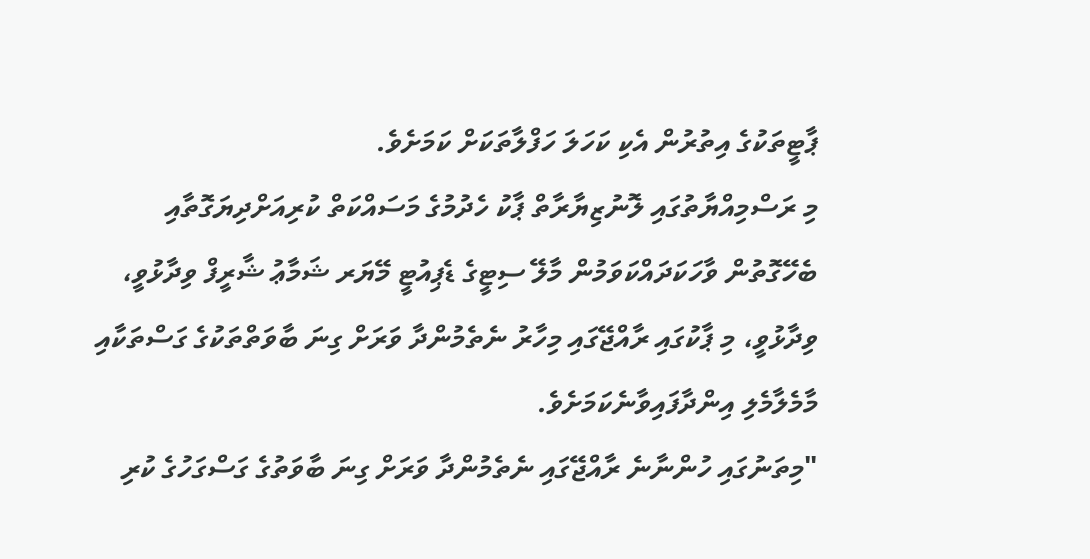ޕާޓީތަކުގެ އިތުރުން އެކި ކަހަލަ ހަފްލާތަކަށް ކަމަށެވެ.
މި ރަސްމިއްޔާތުގައި ލޮނުޒިޔާރާތް ޕާކު ހެދުމުގެ މަސައްކަތް ކުރިއަށްދިޔަގޮތާއި ބެހޭގޮތުން ވާހަކަދައްކަވަމުން މާލޭ ސިޓީގެ ޑެޕިއުޓީ މޭޔަރ ޝަމާޢު ޝާރީފް ވިދާޅުވީ، ވިދާޅުވީ، މި ޕާކުގައި ރާއްޖޭގައި މިހާރު ނެތެމުންދާ ވަރަށް ގިނަ ބާވަތްތަކުގެ ގަސްތަކާއި މާމެލާމެލި އިންދާފައިވާނެކަމަށެވެ.
"މިތަނުގައި ހުންނާނެ ރާއްޖޭގައި ނެތެމުންދާ ވަރަށް ގިނަ ބާވަތުގެ ގަސްގަހުގެ ކުރި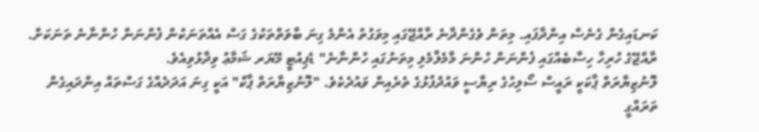ކަނޑައިގެން ގެނެސް އިންދާފައި. މިތަން ވެގެންދާނެ ރާއްޖޭގައި މިވަގުތު އެންމެ ގިނަ ބާވަތްތަކުގެ ގަސް އެއްތަނަކުން ފެންނަން ހުންނާނެ ތަނަކަށް. ރާއްޖޭގެ ހުރިހާ ހިސާބެއްގައި ފެންނަން ހުންނަ މާމެލާމެލި މިތަނުގައި ހުންނާނެ" ޑެޕިއުޓީ މޭޔަރ ޝަމާޢު ވިދާޅުވިއެވެ.
ލޮނުޒިޔާރަތް ޕާކަކީ ރައީސް ސޯލިހުގެ ރިޔާސީ ވައުދުފުޅުގެ ތެރެއިން ވައުދެކެވެ. "ލޮނުޒިޔާރަތް ޕާކް" އަކީ ގިނަ އަދަދެއްގެ ގަސްތައް އިންދައިގެން ތަރައްގީ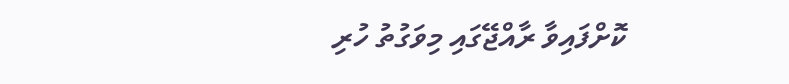ކޮށްފައިވާ ރާއްޖޭގައި މިވަގުތު ހުރި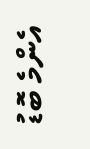އެންމެ ބޮޑު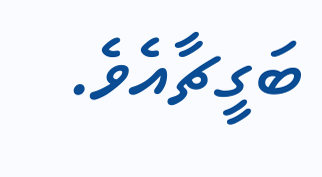ބަގީޗާއެވެ.